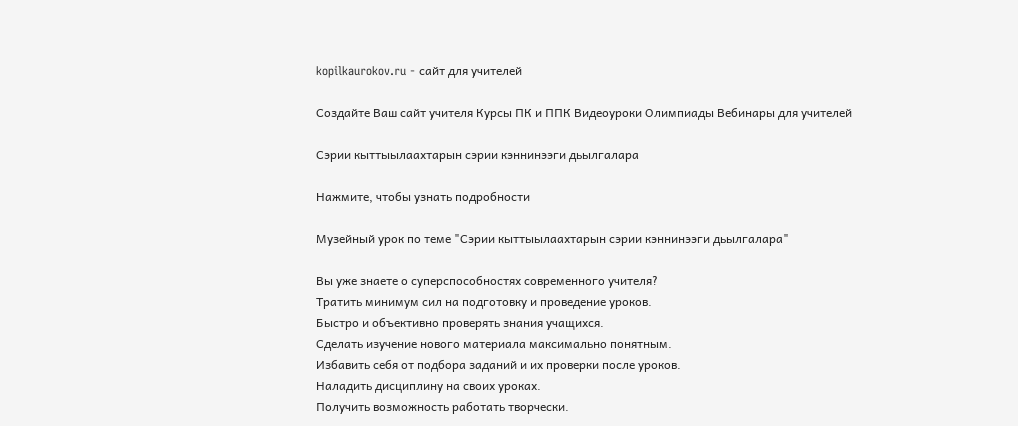kopilkaurokov.ru - сайт для учителей

Создайте Ваш сайт учителя Курсы ПК и ППК Видеоуроки Олимпиады Вебинары для учителей

Сэрии кыттыылаахтарын сэрии кэннинээги дьылгалара

Нажмите, чтобы узнать подробности

Музейный урок по теме "Сэрии кыттыылаахтарын сэрии кэннинээги дьылгалара"

Вы уже знаете о суперспособностях современного учителя?
Тратить минимум сил на подготовку и проведение уроков.
Быстро и объективно проверять знания учащихся.
Сделать изучение нового материала максимально понятным.
Избавить себя от подбора заданий и их проверки после уроков.
Наладить дисциплину на своих уроках.
Получить возможность работать творчески.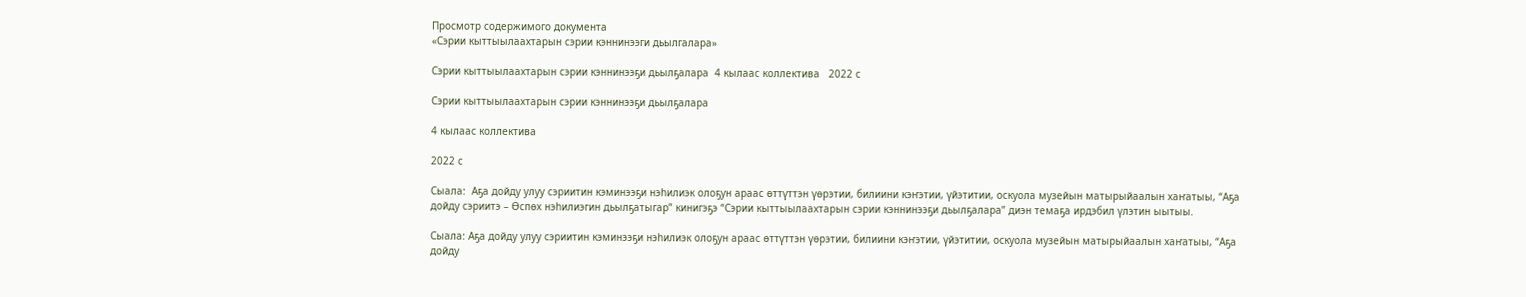Просмотр содержимого документа
«Сэрии кыттыылаахтарын сэрии кэннинээги дьылгалара»

Сэрии кыттыылаахтарын сэрии кэннинээҕи дьылҕалара  4 кылаас коллектива   2022 с

Сэрии кыттыылаахтарын сэрии кэннинээҕи дьылҕалара

4 кылаас коллектива

2022 с

Сыала:  Аҕа дойду улуу сэриитин кэминээҕи нэһилиэк олоҕун араас өттүттэн үөрэтии, билиини кэҥэтии, үйэтитии, оскуола музейын матырыйаалын хаҥатыы, “Аҕа дойду сэриитэ – Өспөх нэһилиэгин дьылҕатыгар” кинигэҕэ “Сэрии кыттыылаахтарын сэрии кэннинээҕи дьылҕалара” диэн темаҕа ирдэбил үлэтин ыытыы.

Сыала: Аҕа дойду улуу сэриитин кэминээҕи нэһилиэк олоҕун араас өттүттэн үөрэтии, билиини кэҥэтии, үйэтитии, оскуола музейын матырыйаалын хаҥатыы, “Аҕа дойду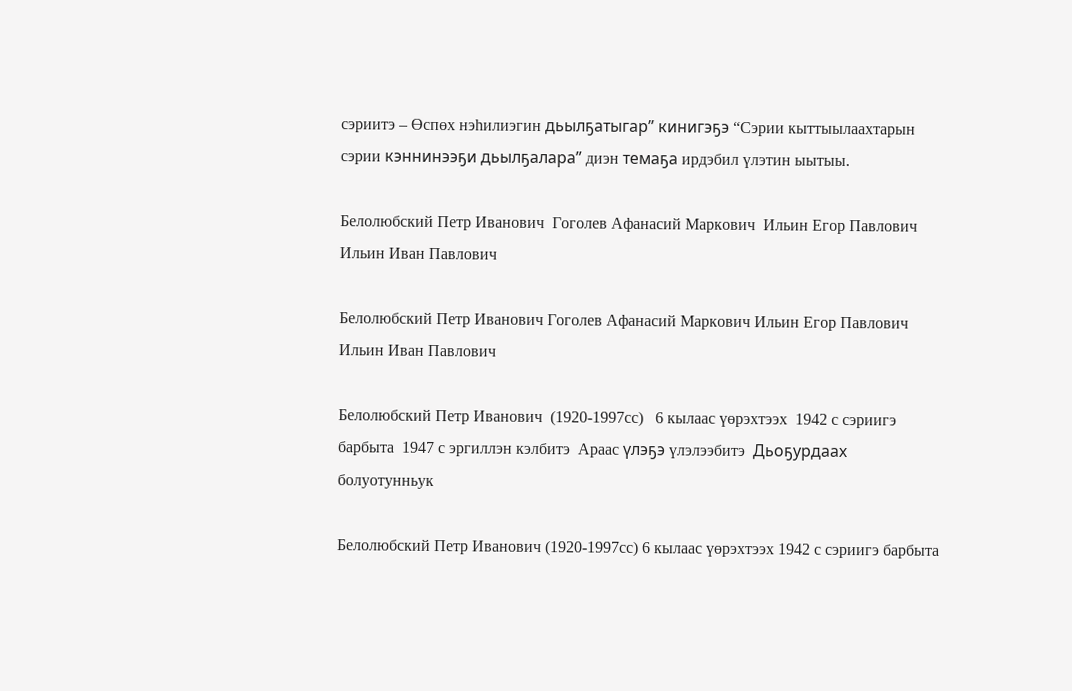сэриитэ – Өспөх нэһилиэгин дьылҕатыгар” кинигэҕэ “Сэрии кыттыылаахтарын сэрии кэннинээҕи дьылҕалара” диэн темаҕа ирдэбил үлэтин ыытыы.

Белолюбский Петр Иванович  Гоголев Афанасий Маркович  Ильин Егор Павлович  Ильин Иван Павлович

Белолюбский Петр Иванович Гоголев Афанасий Маркович Ильин Егор Павлович Ильин Иван Павлович

Белолюбский Петр Иванович  (1920-1997сс)   6 кылаас үөрэхтээх  1942 с сэриигэ барбыта  1947 с эргиллэн кэлбитэ  Араас үлэҕэ үлэлээбитэ  Дьоҕурдаах болуотунньук

Белолюбский Петр Иванович (1920-1997сс) 6 кылаас үөрэхтээх 1942 с сэриигэ барбыта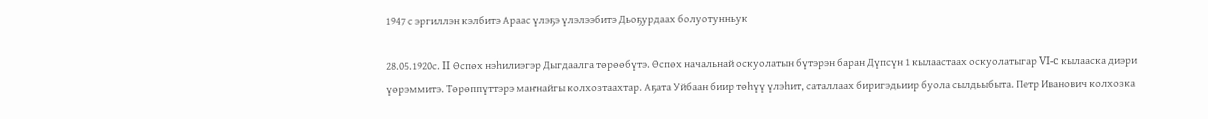1947 с эргиллэн кэлбитэ Араас үлэҕэ үлэлээбитэ Дьоҕурдаах болуотунньук

28.05.1920с. II Өспөх нэһилиэгэр Дыгдаалга төрөөбүтэ. Өспөх начальнай оскуолатын бүтэрэн баран Дүпсүн 1 кылаастаах оскуолатыгар VI-c кылааска диэри үөрэммитэ. Төрөппүттэрэ маҥнайгы колхозтаахтар. Аҕата Уйбаан биир төһүү үлэһит, саталлаах биригэдьиир буола сылдьыбыта. Петр Иванович колхозка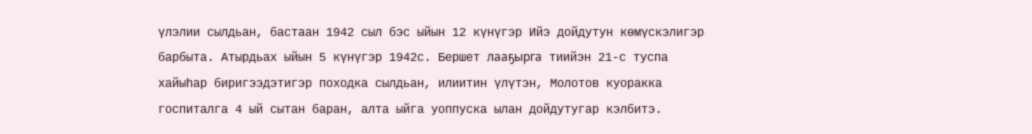үлэлии сылдьан, бастаан 1942 сыл бэс ыйын 12 күнүгэр Ийэ дойдутун көмүскэлигэр барбыта. Атырдьах ыйын 5 күнүгэр 1942с. Бершет лааҕырга тиийэн 21-с туспа хайыһар биригээдэтигэр походка сылдьан, илиитин үлүтэн, Молотов куоракка госпиталга 4 ый сытан баран, алта ыйга уоппуска ылан дойдутугар кэлбитэ.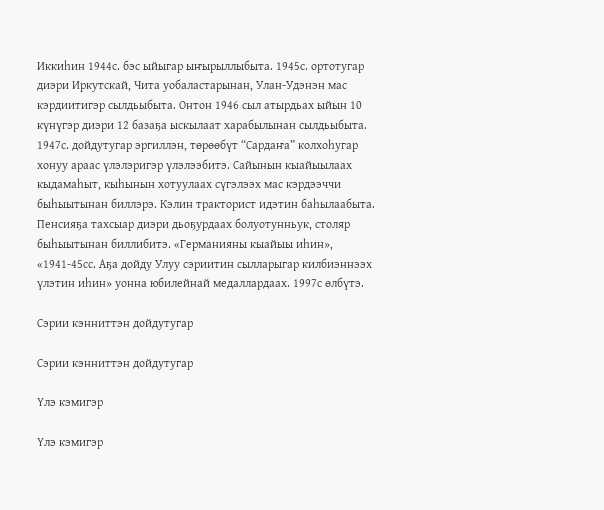Иккиһин 1944с. бэс ыйыгар ыҥырыллыбыта. 1945с. ортотугар диэри Иркутскай, Чита уобаластарынан, Улан-Удэнэн мас кэрдиитигэр сылдьыбыта. Онтон 1946 сыл атырдьах ыйын 10 күнүгэр диэри 12 базаҕа ыскылаат харабылынан сылдьыбыта. 1947с. дойдутугар эргиллэн, төрөөбүт “Сардаҥа” колхоһугар хонуу араас үлэлэригэр үлэлээбитэ. Сайынын кыайыылаах кыдамаһыт, кыһынын хотуулаах сүгэлээх мас кэрдээччи быһыытынан биллэрэ. Кэлин тракторист идэтин баһылаабыта. Пенсияҕа тахсыар диэри дьоҕурдаах болуотунньук, столяр быһыытынан биллибитэ. «Германияны кыайыы иһин», «1941-45сс. Аҕа дойду Улуу сэриитин сылларыгар килбиэннээх үлэтин иһин» уонна юбилейнай медаллардаах. 1997с өлбүтэ.

Сэрии кэнниттэн дойдутугар

Сэрии кэнниттэн дойдутугар

Үлэ кэмигэр

Үлэ кэмигэр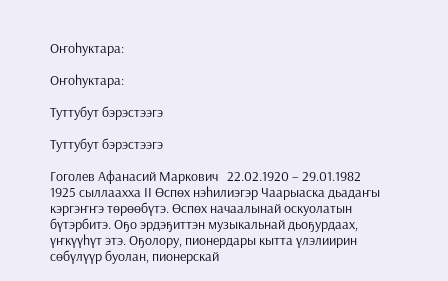Оҥоһуктара:

Оҥоһуктара:

Туттубут бэрэстээгэ

Туттубут бэрэстээгэ

Гоголев Афанасий Маркович   22.02.1920 – 29.01.1982    1925 сыллаахха II Өспөх нэһилиэгэр Чаарыаска дьадаҥы кэргэҥҥэ төрөөбүтэ. Өспөх начаалынай оскуолатын бүтэрбитэ. Оҕо эрдэҕиттэн музыкальнай дьоҕурдаах, үҥкүүһүт этэ. Оҕолору, пионердары кытта үлэлиирин сөбүлүүр буолан, пионерскай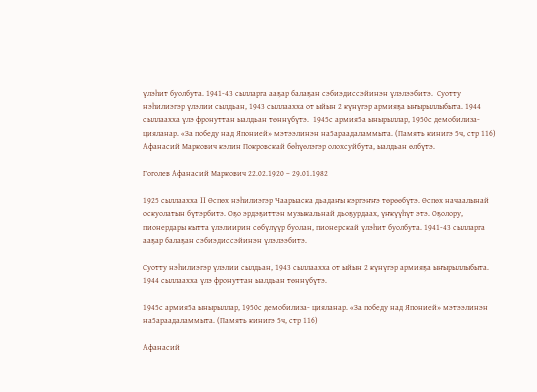үлэһит буолбута. 1941-43 сылларга ааҕар балаҕан сэбиэдиссэйинэн үлэлээбитэ.  Суотту нэһилиэгэр үлэлии сылдьан, 1943 сыллаахха от ыйын 2 күнүгэр армияҕа ыҥырыллыбыта. 1944 сыллаахха үлэ фронуттан ыалдьан төннүбүтэ.  1945с армия5а ынырыллар, 1950с демобилиза- цияланар. «За победу над Японией» мэтээлинэн на5араадаламмыта. (Память кинигэ 5ч, стр 116)  Афанасий Маркович кэлин Покровскай бөһүөлэгэр олохсуйбута, ыалдьан өлбүтэ.

Гоголев Афанасий Маркович 22.02.1920 – 29.01.1982

1925 сыллаахха II Өспөх нэһилиэгэр Чаарыаска дьадаҥы кэргэҥҥэ төрөөбүтэ. Өспөх начаалынай оскуолатын бүтэрбитэ. Оҕо эрдэҕиттэн музыкальнай дьоҕурдаах, үҥкүүһүт этэ. Оҕолору, пионердары кытта үлэлиирин сөбүлүүр буолан, пионерскай үлэһит буолбута. 1941-43 сылларга ааҕар балаҕан сэбиэдиссэйинэн үлэлээбитэ.

Суотту нэһилиэгэр үлэлии сылдьан, 1943 сыллаахха от ыйын 2 күнүгэр армияҕа ыҥырыллыбыта. 1944 сыллаахха үлэ фронуттан ыалдьан төннүбүтэ.

1945с армия5а ынырыллар, 1950с демобилиза- цияланар. «За победу над Японией» мэтээлинэн на5араадаламмыта. (Память кинигэ 5ч, стр 116)

Афанасий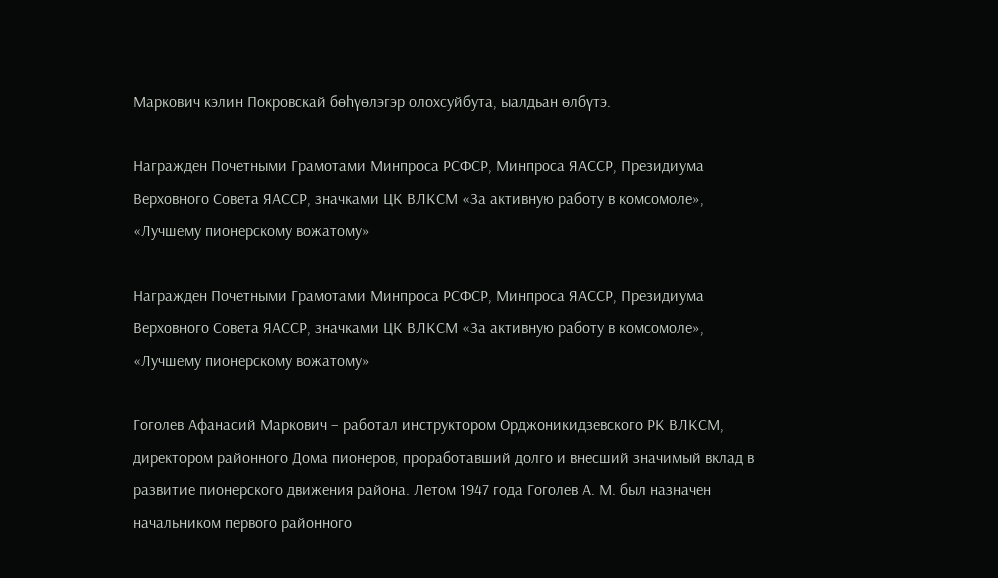Маркович кэлин Покровскай бөһүөлэгэр олохсуйбута, ыалдьан өлбүтэ.

Награжден Почетными Грамотами Минпроса РСФСР, Минпроса ЯАССР, Президиума Верховного Совета ЯАССР, значками ЦК ВЛКСМ «За активную работу в комсомоле», «Лучшему пионерскому вожатому»

Награжден Почетными Грамотами Минпроса РСФСР, Минпроса ЯАССР, Президиума Верховного Совета ЯАССР, значками ЦК ВЛКСМ «За активную работу в комсомоле», «Лучшему пионерскому вожатому»

Гоголев Афанасий Маркович – работал инструктором Орджоникидзевского РК ВЛКСМ, директором районного Дома пионеров, проработавший долго и внесший значимый вклад в развитие пионерского движения района. Летом 1947 года Гоголев А. М. был назначен начальником первого районного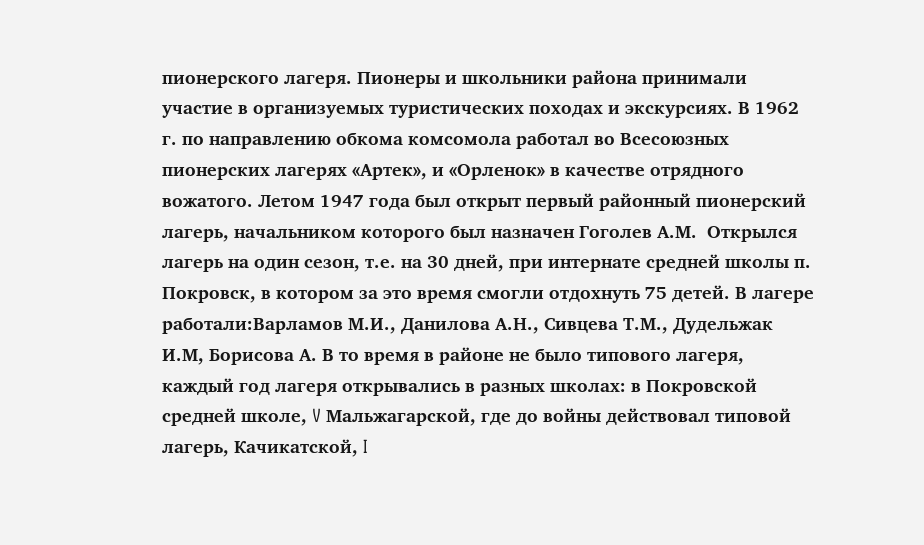пионерского лагеря. Пионеры и школьники района принимали участие в организуемых туристических походах и экскурсиях. В 1962 г. по направлению обкома комсомола работал во Всесоюзных пионерских лагерях «Артек», и «Орленок» в качестве отрядного вожатого. Летом 1947 года был открыт первый районный пионерский лагерь, начальником которого был назначен Гоголев А.М.  Открылся лагерь на один сезон, т.е. на 30 дней, при интернате средней школы п. Покровск, в котором за это время смогли отдохнуть 75 детей. В лагере работали:Варламов М.И., Данилова А.Н., Сивцева Т.М., Дудельжак И.М, Борисова А. В то время в районе не было типового лагеря, каждый год лагеря открывались в разных школах: в Покровской средней школе, V Мальжагарской, где до войны действовал типовой лагерь, Качикатской, I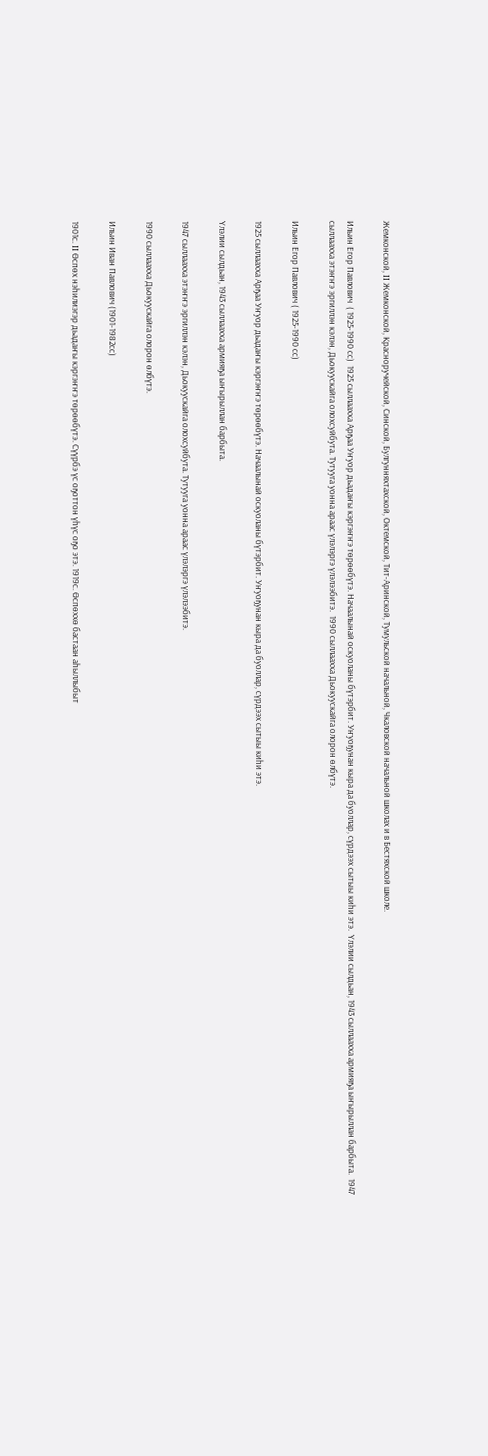Жемконской, II Жемконской, Красноручейской, Синской, Булгунняхтахской, Октемской, Тит-Аринской, Тумульской начальной, Чкаловской начальной школах и в Бестяхской школе.

Ильин Егор Павлович  ( 1925-1990 сс)  1925 сыллаахха Арҕаа Уҥуор дьадаҥы кэргэҥҥэ төрөөбүтэ. Начаалынай оскуоланы бүтэрбит. Уҥуоҕунан кыра да буоллар, сүрдээх сытыы киһи этэ.  Үлэлии сылдьан, 1943 сыллаахха армияҕа ыҥырыллан барбыта.  1947 сыллаахха этэҥҥэ эргиллэн кэлэн, Дьокуускайга олохсуйбута. Тутууга уонна араас үлэлэргэ үлэлээбитэ.  1990 сыллаахха Дьокуускайга олорон өлбүтэ.

Ильин Егор Павлович ( 1925-1990 сс)

1925 сыллаахха Арҕаа Уҥуор дьадаҥы кэргэҥҥэ төрөөбүтэ. Начаалынай оскуоланы бүтэрбит. Уҥуоҕунан кыра да буоллар, сүрдээх сытыы киһи этэ.

Үлэлии сылдьан, 1943 сыллаахха армияҕа ыҥырыллан барбыта.

1947 сыллаахха этэҥҥэ эргиллэн кэлэн, Дьокуускайга олохсуйбута. Тутууга уонна араас үлэлэргэ үлэлээбитэ.

1990 сыллаахха Дьокуускайга олорон өлбүтэ.

Ильин Иван Павлович (1901-1982сс)

1901с. II Өспөх нэһилиэгэр дьадаҥы кэргэҥҥэ төрөөбүтэ. Сүүрбэ үс оҕоттон үһүс оҕо этэ. 1919с. Өспөххө бастаан аһыллыбыт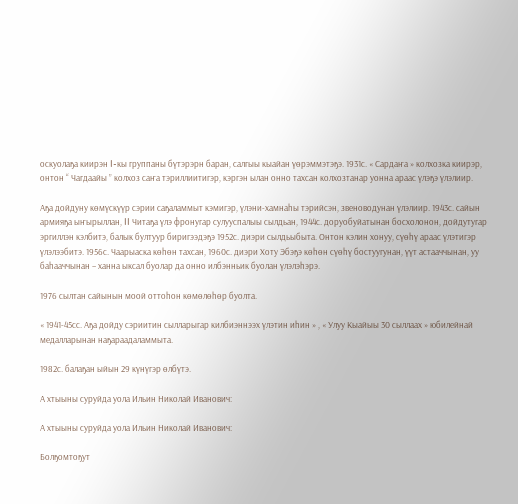оскуолаҕа киирэн I-кы группаны бүтэрэрн баран, салгыы кыайан үөрэммэтэҕэ. 1931с. « Сардаҥа » колхозка киирэр, онтон “ Чагдаайы ” колхоз саҥа тэриллиитигэр, кэргэн ылан онно тахсан колхозтанар уонна араас үлэҕэ үлэлиир.

Аҕа дойдуну көмүскүүр сэрии саҕаламмыт кэмигэр, үлэни-хамнаһы тэрийсэн, звеноводунан үлэлиир. 1943с. сайын армияҕа ыҥырыллан, II Читаҕа үлэ фронугар сулууспалыы сылдьан, 1944с. доруобуйатынан босхолонон, дойдутугар эргиллэн кэлбитэ, балык бултуур биригээдэҕэ 1952с. диэри сылдьыбыта. Онтон кэлин хонуу, сүөһү араас үлэтигэр үлэлээбитэ. 1956с. Чаарыаска көһөн тахсан, 1960с. диэри Хоту Эбэҕэ көһөн сүөһү бостуугунан, үүт астааччынан, уу баһааччынан – ханна ыксал буолар да онно илбэнньик буолан үлэлэһэрэ.

1976 сылтан сайынын моой оттоһон көмөлөһөр буолта.

« 1941-45сс. Аҕа дойду сэриитин сылларыгар килбиэннээх үлэтин иһин » , « Улуу Кыайыы 30 сыллаах » юбилейнай медалларынан наҕараадаламмыта.

1982с. балаҕан ыйын 29 күнүгэр өлбүтэ.

А хтыыны суруйда уола Ильин Николай Иванович:

А хтыыны суруйда уола Ильин Николай Иванович:

Болҕомтоҕут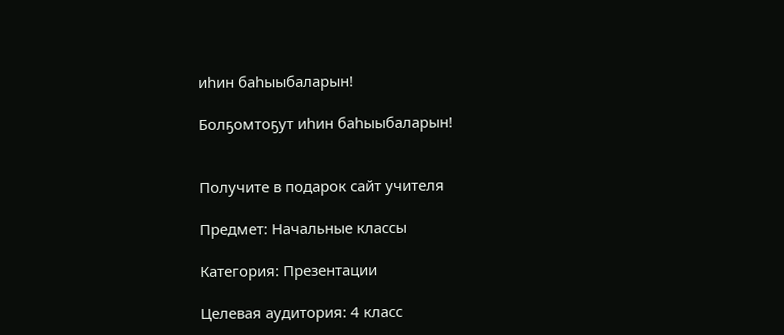иһин баһыыбаларын!

Болҕомтоҕут иһин баһыыбаларын!


Получите в подарок сайт учителя

Предмет: Начальные классы

Категория: Презентации

Целевая аудитория: 4 класс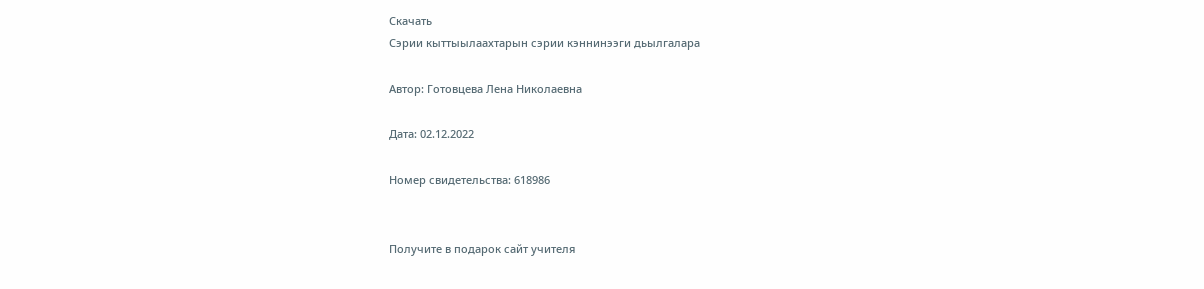Скачать
Сэрии кыттыылаахтарын сэрии кэннинээги дьылгалара

Автор: Готовцева Лена Николаевна

Дата: 02.12.2022

Номер свидетельства: 618986


Получите в подарок сайт учителя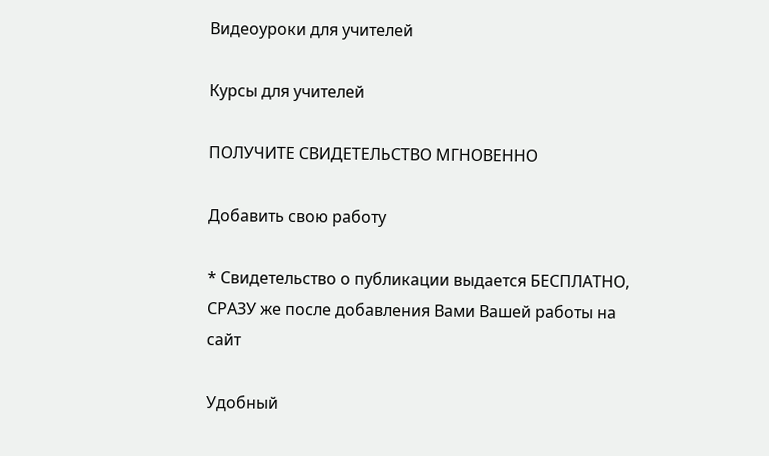Видеоуроки для учителей

Курсы для учителей

ПОЛУЧИТЕ СВИДЕТЕЛЬСТВО МГНОВЕННО

Добавить свою работу

* Свидетельство о публикации выдается БЕСПЛАТНО, СРАЗУ же после добавления Вами Вашей работы на сайт

Удобный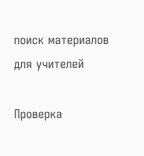поиск материалов для учителей

Проверка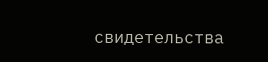свидетельства